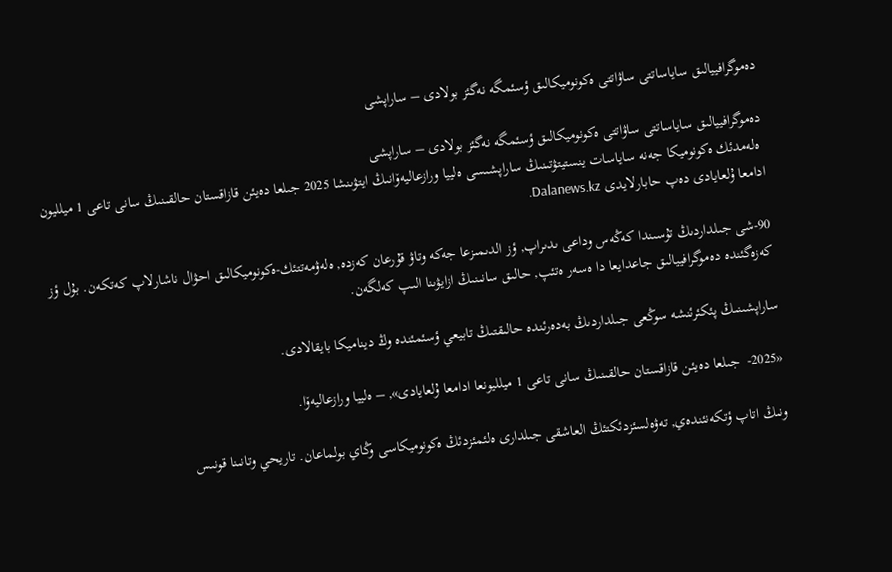دەموگرافييالىق ساياساتتى ساۋاتتى ەكونوميكالىق ؤسئمگە نەگئز بولادى – ساراپشى

دەموگرافييالىق ساياساتتى ساۋاتتى ەكونوميكالىق ؤسئمگە نەگئز بولادى – ساراپشى
 ەلەمدئك ەكونوميكا جەنە ساياسات ينستيتۋتىنىڭ ساراپشىسى ەلييا ورازعاليەۆانىڭ ايتۋىنشا 2025 جىلعا دەيئن قازاقستان حالقىنىڭ سانى تاعى 1 ميلليون ادامعا ۇلعايادى دەپ حابارلايدى Dalanews.kz.

90-شى جىلداردىڭ تۇسىندا كەڭەس وداعى ىدىراپ, ؤز الدىمىزعا جەكە وتاۋ قۇرعان كەزدە, ەلەۋمەتتئك-ەكونوميكالىق احۋال ناشارلاپ كەتكەن. بۇل ؤز كەزەگئندە دەموگرافييالىق جاعدايعا دا ەسەر ەتئپ, حالىق سانىنىڭ ازايۋىنا الىپ كەلگەن.

ساراپشىنىڭ پئكئرئنشە سوڭعى جىلداردىڭ بەدەرئندە حالىقتىڭ تابيعي ؤسئمئندە وڭ ديناميكا بايقالادى.

«2025-  جىلعا دەيئن قازاقستان حالقىنىڭ سانى تاعى 1 ميلليونعا ادامعا ۇلعايادى», – ەلييا ورازعاليەۆا.

ونىڭ اتاپ ؤتكەنئندەي, تەۋەلسئزدئكتئڭ العاشقى جىلدارى ەلئمئزدئڭ ەكونوميكاسى وڭاي بولماعان. تاريحي وتانىنا قونىس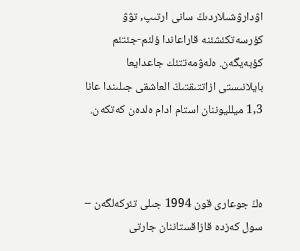اۋدارۋشىلاردىڭ سانى ارتىپ, تۋۋ كؤرسەتكئشئنە قاراعاندا ؤلئم-جئتئم  كؤبەيگەن. ەلەۋمەتتئك جاعدايعا بايلانىستى ازاتتىقتىڭ العاشقى جىلىندا عانا 1,3 ميلليوننان استام ادام ەلدەن كەتكەن.



ەڭ جوعارى قون 1994 جىلى تئركەلگەن – سول كەزدە قازاقستاننان جارتى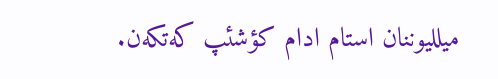ميلليوننان استام ادام كؤشئپ كەتكەن.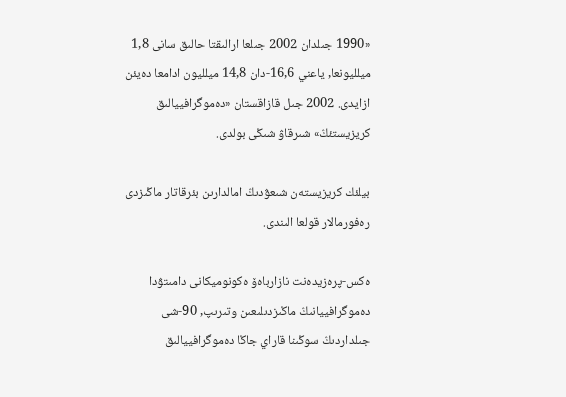«1990 جىلدان 2002 جىلعا ارالىقتا حالىق سانى 1,8 ميلليونعا, ياعني 16,6-دان 14,8 ميلليون ادامعا دەيئن ازايدى. 2002 جىل قازاقستان «دەموگرافييالىق كريزيستئڭ» شىرقاۋ شىڭى بولدى.

بيلئك كريزيستەن شىعۋدىڭ امالدارىن بئرقاتار ماڭىزدى رەفورمالار قولعا الىندى.

ەكس-پرەزيدەنت نازارباەۆ ەكونوميكانى دامىتۋدا دەموگرافييانىڭ ماڭىزدىلىعىن وتىرىپ, 90-شى جىلداردىڭ سوڭىنا قاراي جاڭا دەموگرافييالىق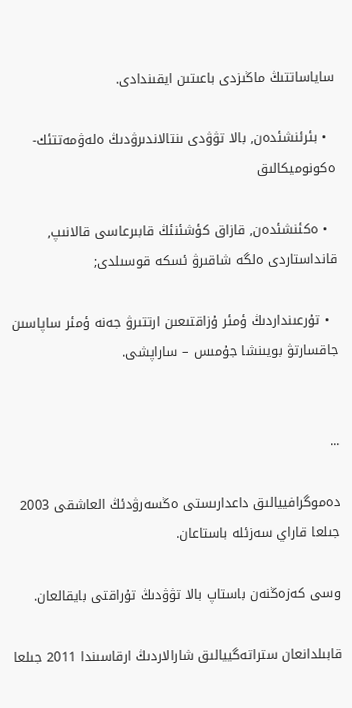ساياساتتىڭ ماڭىزدى باعىتىن ايقىندادى.

  • بئرئنشئدەن, بالا تۋۋدى ىنتالاندىرۋدىڭ ەلەۋمەتتئك-ەكونوميكالىق

  • ەكئنشئدەن, قازاق كؤشئنئڭ قابىرعاسى قالانىپ, قانداستاردى ەلگە شاقىرۋ ئسكە قوسىلدى;

  • تۇرعىنداردىڭ ؤمئر ۇزاقتىعىن ارتتىرۋ جەنە ؤمئر ساپاسىن جاقسارتۋ بويىنشا جۇمىس – ساراپشى.


...

دەموگرافييالىق داعدارىستى ەڭسەرۋدئڭ العاشقى 2003 جىلعا قاراي سەزئلە باستاعان.

وسى كەزەڭنەن باستاپ بالا تۋۋدىڭ تۇراقتى بايقالعان.

قابىلدانعان ستراتەگييالىق شارالاردىڭ ارقاسىندا 2011 جىلعا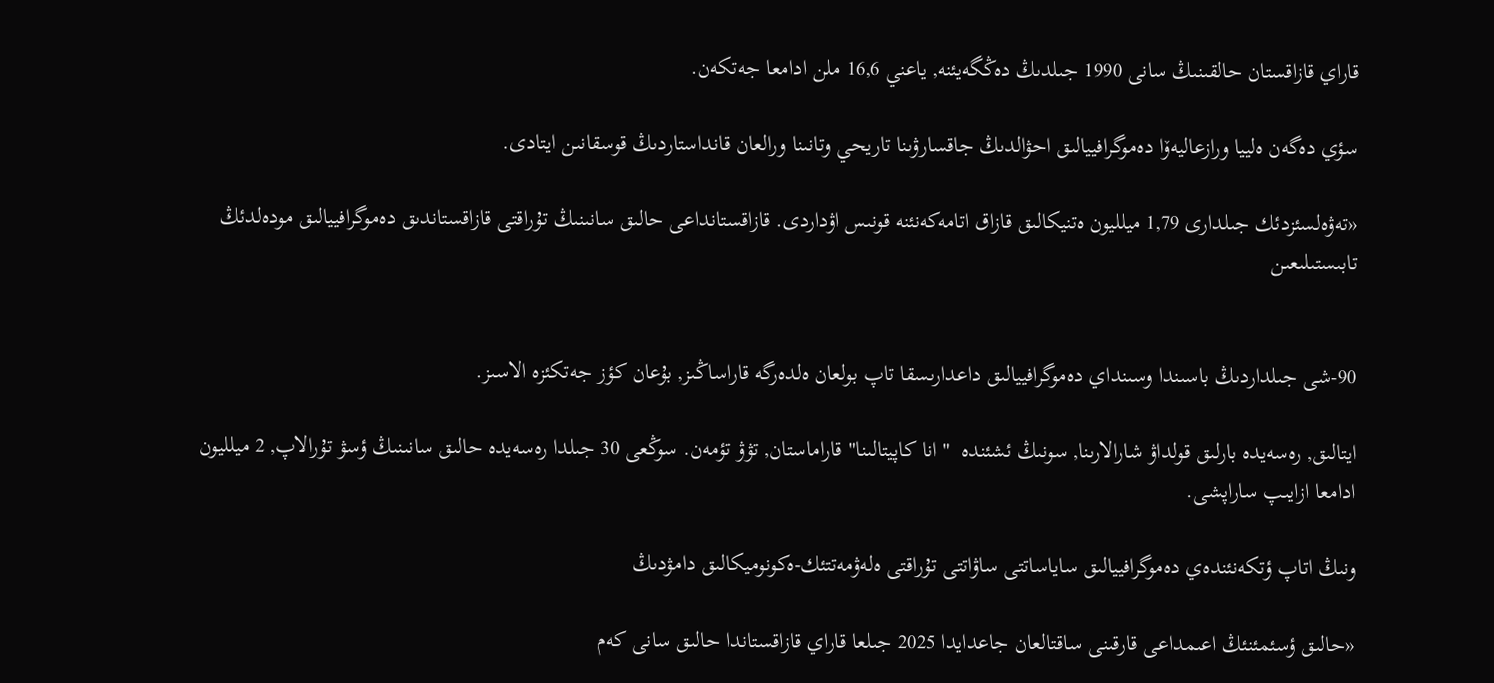قاراي قازاقستان حالقىنىڭ سانى 1990 جىلدىڭ دەڭگەيئنە, ياعني 16,6 ملن ادامعا جەتكەن.

سؤي دەگەن ەلييا ورازعاليەۆا دەموگرافييالىق احۋالدىڭ جاقسارۋىنا تاريحي وتانىنا ورالعان قانداستاردىڭ قوسقانىن ايتادى.

«تەۋەلسئزدئك جىلدارى 1,79 ميلليون ەتنيكالىق قازاق اتامەكەنئنە قونىس اۋداردى. قازاقستانداعى حالىق سانىنىڭ تۇراقتى قازاقستاندىق دەموگرافييالىق مودەلدئڭ تابىستىلىعىن


90-شى جىلداردىڭ باسىندا وسىنداي دەموگرافييالىق داعدارىسقا تاپ بولعان ەلدەرگە قاراساڭىز, بۇعان كؤز جەتكئزە الاسىز.

ايتالىق, رەسەيدە بارلىق قولداۋ شارالارىنا, سونىڭ ئشئندە  "انا كاپيتالىنا" قاراماستان, تۋۋ تؤمەن. سوڭعى 30 جىلدا رەسەيدە حالىق سانىنىڭ ؤسۋ تۇرالاپ, 2 ميلليون ادامعا ازايىپ ساراپشى.

ونىڭ اتاپ ؤتكەنئندەي دەموگرافييالىق ساياساتتى ساۋاتتى تۇراقتى ەلەۋمەتتئك-ەكونوميكالىق دامۋدىڭ

«حالىق ؤسئمئنئڭ اعىمداعى قارقىنى ساقتالعان جاعدايدا 2025 جىلعا قاراي قازاقستاندا حالىق سانى كەم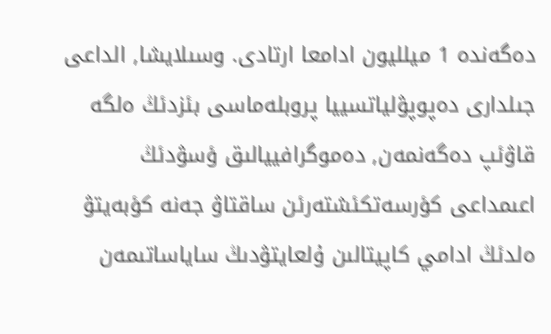دەگەندە 1 ميلليون ادامعا ارتادى. وسىلايشا, الداعى جىلدارى دەپوپۋلياتسييا پروبلەماسى بئزدئڭ ەلگە قاۋئپ دەگەنمەن, دەموگرافييالىق ؤسۋدئڭ اعىمداعى كؤرسەتكئشتەرئن ساقتاۋ جەنە كؤبەيتۋ ەلدئڭ ادامي كاپيتالىن ۇلعايتۋدىڭ ساياساتىمەن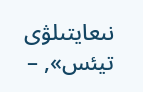نىعايتىلۋى تيئس», –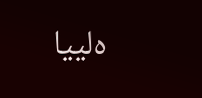ەلييا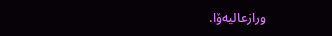ورازعاليەۆا.